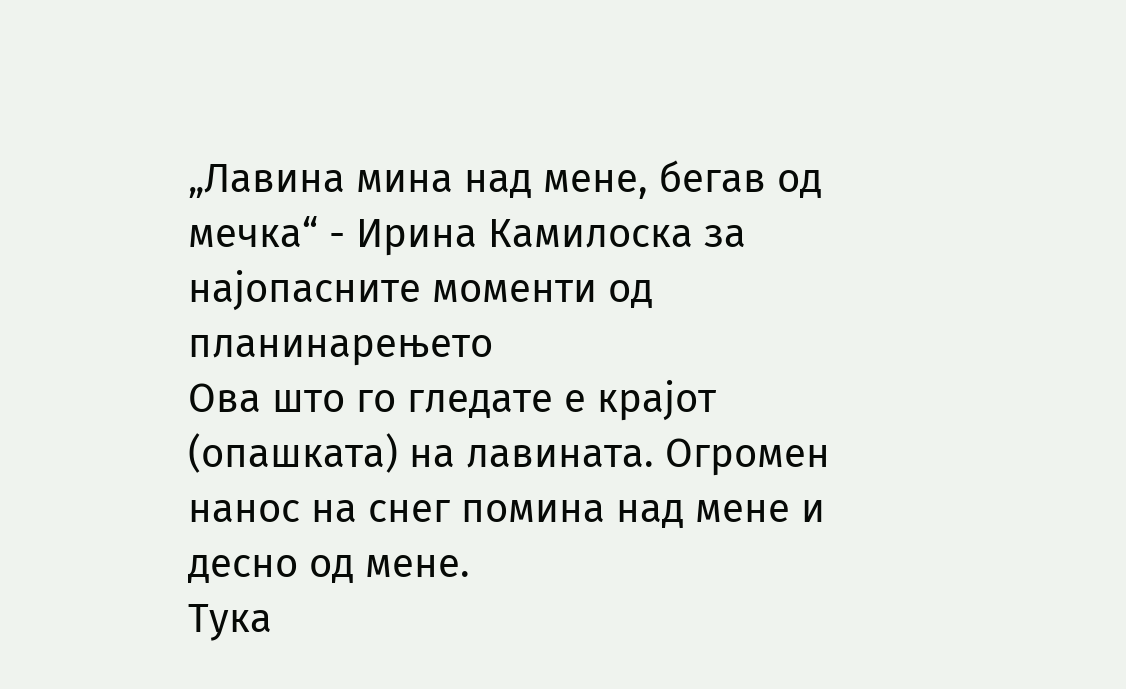„Лавина мина над мене, бегав од мечка“ - Ирина Камилоска за најопасните моменти од планинарењето
Ова што го гледате е крајот (опашката) на лавината. Огромен нанос на снег помина над мене и десно од мене.
Тука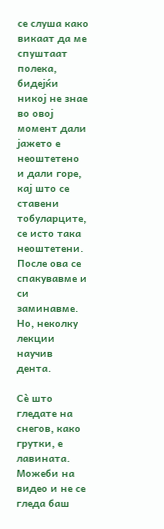се слуша како викаат да ме спуштаат полека, бидејќи никој не знае во овој момент дали јажето е неоштетено и дали горе, кај што се ставени тобуларците, се исто така неоштетени.
После ова се спакувавме и си заминавме. Но, неколку лекции научив дента.

Сè што гледате на снегов, како грутки, е лавината.
Можеби на видео и не се гледа баш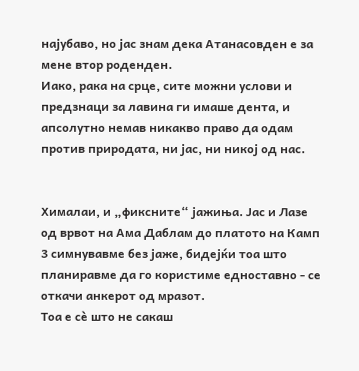најубаво, но јас знам дека Атанасовден е за мене втор роденден.
Иако, рака на срце, сите можни услови и предзнаци за лавина ги имаше дента, и апсолутно немав никакво право да одам против природата, ни јас, ни никој од нас.


Хималаи, и „фиксните“ јажиња. Јас и Лазе од врвот на Ама Даблам до платото на Камп 3 симнувавме без јаже, бидејќи тоа што планиравме да го користиме едноставно - се откачи анкерот од мразот.
Тоа е сè што не сакаш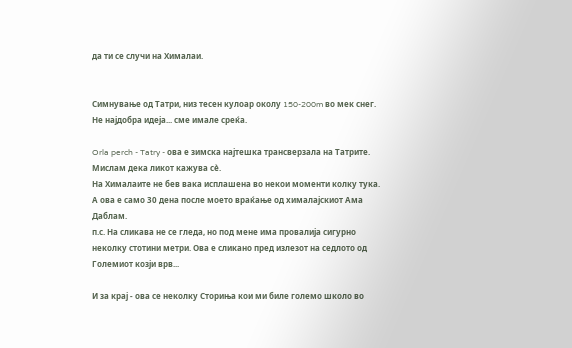да ти се случи на Хималаи.


Симнување од Татри, низ тесен кулоар околу 150-200m во мек снег.
Не најдобра идеја... сме имале среќа.

Orla perch - Tatry - ова е зимска најтешка трансверзала на Татрите. Мислам дека ликот кажува сè.
На Хималаите не бев вака исплашена во некои моменти колку тука. А ова е само 30 дена после моето враќање од хималајскиот Ама Даблам.
п.с. На сликава не се гледа, но под мене има провалија сигурно неколку стотини метри. Ова е сликано пред излезот на седлото од Големиот козји врв...

И за крај - ова се неколку Сториња кои ми биле големо школо во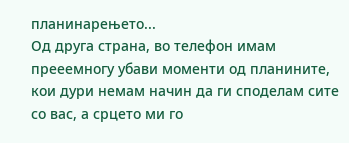планинарењето...
Од друга страна, во телефон имам прееемногу убави моменти од планините, кои дури немам начин да ги споделам сите со вас, а срцето ми го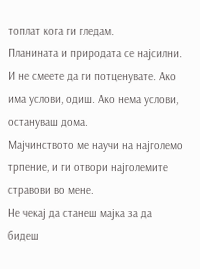топлат кога ги гледам.
Планината и природата се најсилни. И не смеете да ги потценувате. Ако има услови, одиш. Ако нема услови, остануваш дома.
Мајчинството ме научи на најголемо трпение, и ги отвори најголемите стравови во мене.
Не чекај да станеш мајка за да бидеш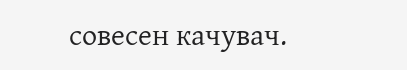совесен качувач.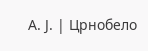А. Ј. | Црнобело